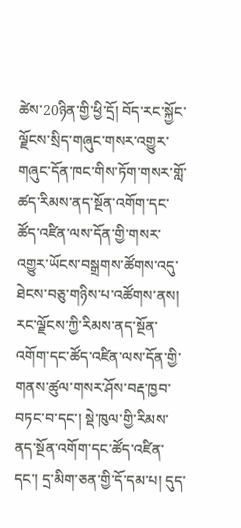ཚེས་20ཉིན་གྱི་ཕྱི་དྲོ། བོད་རང་སྐྱོང་ལྗོངས་སྲིད་གཞུང་གསར་འགྱུར་གཞུང་དོན་ཁང་གིས་ཏོག་གསར་གློ་ཚད་རིམས་ནད་སྔོན་འགོག་དང་ཚོད་འཛིན་ལས་དོན་གྱི་གསར་འགྱུར་ཡོངས་བསྒྲགས་ཚོགས་འདུ་ཐེངས་བཅུ་གཉིས་པ་འཚོགས་ནས། རང་ལྗོངས་ཀྱི་རིམས་ནད་སྔོན་འགོག་དང་ཚོད་འཛིན་ལས་དོན་གྱི་གནས་ཚུལ་གསར་ཤོས་བརྡ་ཁྱབ་བཏང་བ་དང་། སྡེ་ཁུལ་གྱི་རིམས་ནད་སྔོན་འགོག་དང་ཚོད་འཛིན་དང་། དྲ་མིག་ཅན་གྱི་དོ་དམ་པ། དུད་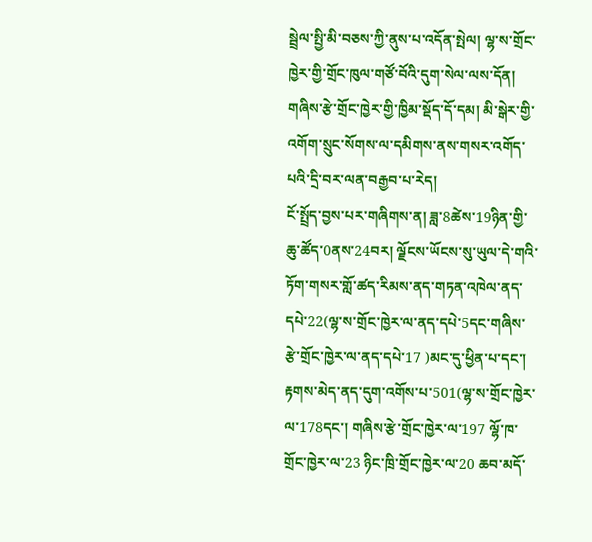སྦྲེལ་སྤྱི་མི་བཅས་ཀྱི་ནུས་པ་འདོན་སྤེལ། ལྷ་ས་གྲོང་ཁྱེར་གྱི་གྲོང་ཁུལ་གཙོ་བོའི་དུག་སེལ་ལས་དོན། གཞིས་རྩེ་གྲོང་ཁྱེར་གྱི་ཁྱིམ་སྡོད་དོ་དམ། མི་སྒེར་གྱི་འགོག་སྲུང་སོགས་ལ་དམིགས་ནས་གསར་འགོད་པའི་དྲི་བར་ལན་བརྒྱབ་པ་རེད།
ངོ་སྤྲོད་བྱས་པར་གཞིགས་ན། ཟླ་8ཚེས་19ཉིན་གྱི་ཆུ་ཚོད་0ནས་24བར། ལྗོངས་ཡོངས་སུ་ཡུལ་དེ་གའི་ཏོག་གསར་གློ་ཚད་རིམས་ནད་གཏན་འཁེལ་ནད་དཔེ་22(ལྷ་ས་གྲོང་ཁྱེར་ལ་ནད་དཔེ་5དང་གཞིས་རྩེ་གྲོང་ཁྱེར་ལ་ནད་དཔེ་17 )མང་དུ་ཕྱིན་པ་དང་། རྟགས་མེད་ནད་དུག་འགོས་པ་501(ལྷ་ས་གྲོང་ཁྱེར་ལ་178དང་། གཞིས་རྩེ་གྲོང་ཁྱེར་ལ་197 ལྷོ་ཁ་གྲོང་ཁྱེར་ལ་23 ཉིང་ཁྲི་གྲོང་ཁྱེར་ལ་20 ཆབ་མདོ་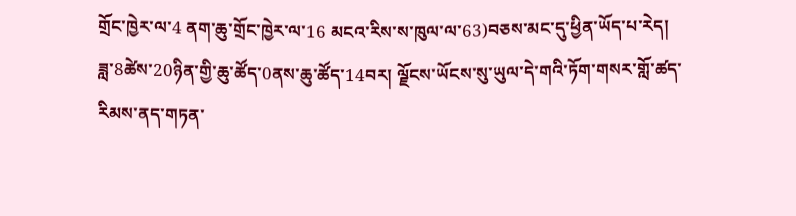གྲོང་ཁྱེར་ལ་4 ནག་ཆུ་གྲོང་ཁྱེར་ལ་16 མངའ་རིས་ས་ཁུལ་ལ་63)བཅས་མང་དུ་ཕྱིན་ཡོད་པ་རེད།
ཟླ་8ཚེས་20ཉིན་གྱི་ཆུ་ཚོད་0ནས་ཆུ་ཚོད་14བར། ལྗོངས་ཡོངས་སུ་ཡུལ་དེ་གའི་ཏོག་གསར་གློ་ཚད་རིམས་ནད་གཏན་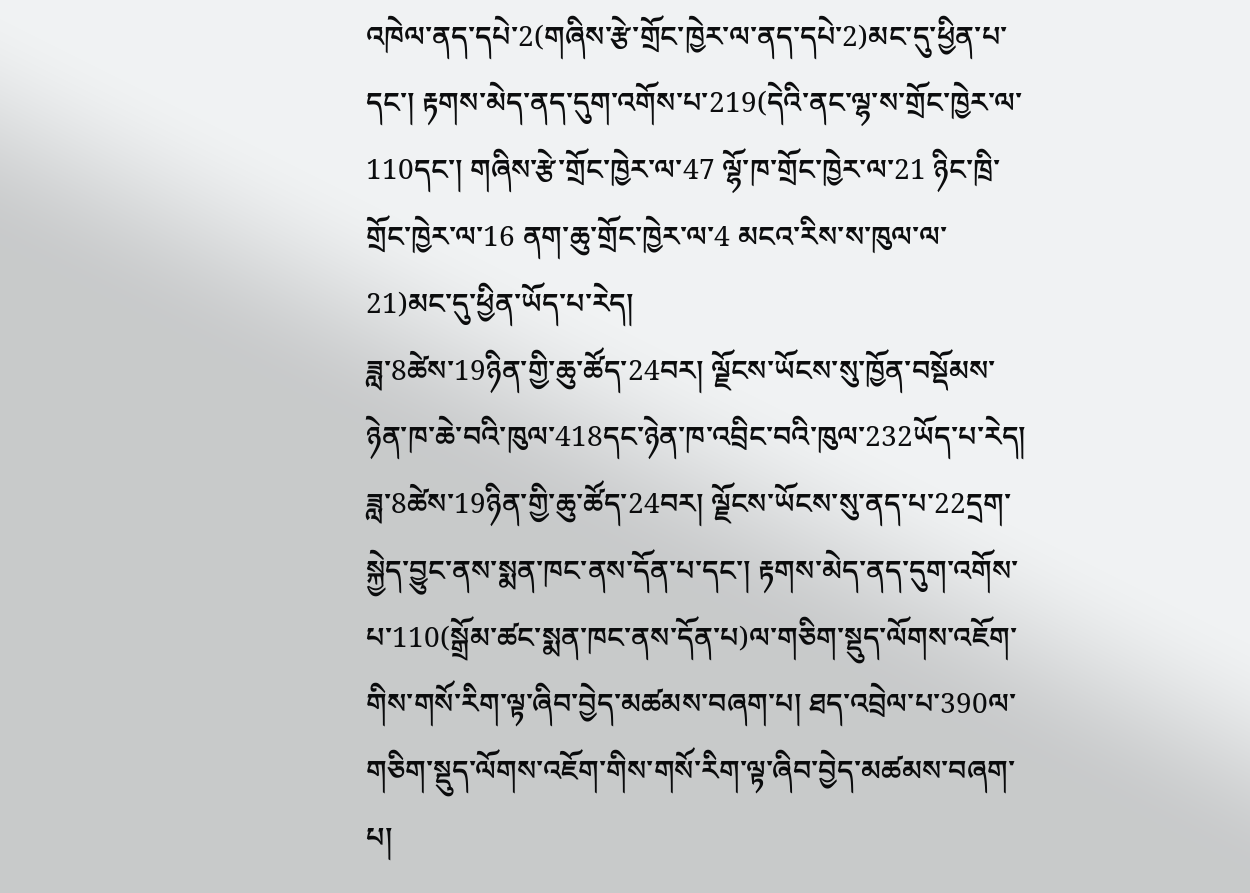འཁེལ་ནད་དཔེ་2(གཞིས་རྩེ་གྲོང་ཁྱེར་ལ་ནད་དཔེ་2)མང་དུ་ཕྱིན་པ་དང་། རྟགས་མེད་ནད་དུག་འགོས་པ་219(དེའི་ནང་ལྷ་ས་གྲོང་ཁྱེར་ལ་110དང་། གཞིས་རྩེ་གྲོང་ཁྱེར་ལ་47 ལྷོ་ཁ་གྲོང་ཁྱེར་ལ་21 ཉིང་ཁྲི་གྲོང་ཁྱེར་ལ་16 ནག་ཆུ་གྲོང་ཁྱེར་ལ་4 མངའ་རིས་ས་ཁུལ་ལ་21)མང་དུ་ཕྱིན་ཡོད་པ་རེད།
ཟླ་8ཚེས་19ཉིན་གྱི་ཆུ་ཚོད་24བར། ལྗོངས་ཡོངས་སུ་ཁྱོན་བསྡོམས་ཉེན་ཁ་ཆེ་བའི་ཁུལ་418དང་ཉེན་ཁ་འབྲིང་བའི་ཁུལ་232ཡོད་པ་རེད།
ཟླ་8ཚེས་19ཉིན་གྱི་ཆུ་ཚོད་24བར། ལྗོངས་ཡོངས་སུ་ནད་པ་22དྲག་སྐྱེད་བྱུང་ནས་སྨན་ཁང་ནས་དོན་པ་དང་། རྟགས་མེད་ནད་དུག་འགོས་པ་110(སྒྲོམ་ཚང་སྨན་ཁང་ནས་དོན་པ)ལ་གཅིག་སྡུད་ལོགས་འཇོག་གིས་གསོ་རིག་ལྟ་ཞིབ་བྱེད་མཚམས་བཞག་པ། ཐད་འབྲེལ་པ་390ལ་གཅིག་སྡུད་ལོགས་འཇོག་གིས་གསོ་རིག་ལྟ་ཞིབ་བྱེད་མཚམས་བཞག་པ།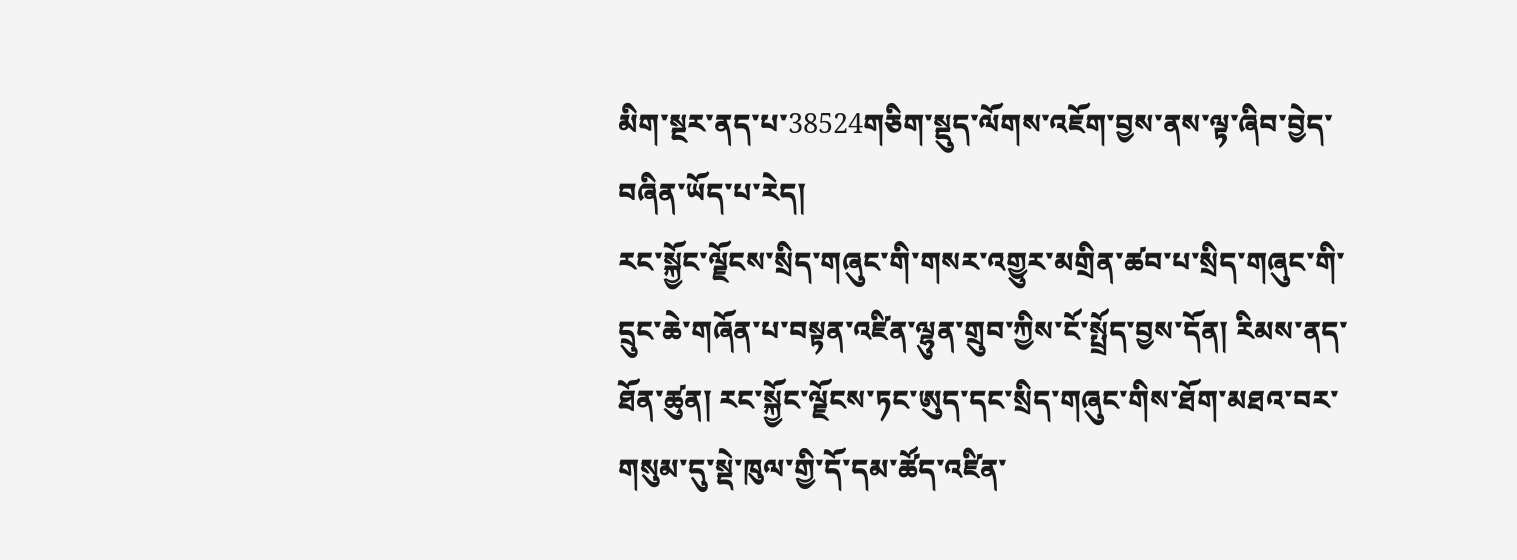མིག་སྔར་ནད་པ་38524གཅིག་སྡུད་ལོགས་འཇོག་བྱས་ནས་ལྟ་ཞིབ་བྱེད་བཞིན་ཡོད་པ་རེད།
རང་སྐྱོང་ལྗོངས་སྲིད་གཞུང་གི་གསར་འགྱུར་མགྲིན་ཚབ་པ་སྲིད་གཞུང་གི་དྲུང་ཆེ་གཞོན་པ་བསྟན་འཛིན་ལྷུན་གྲུབ་ཀྱིས་ངོ་སྤྲོད་བྱས་དོན། རིམས་ནད་ཐོན་ཚུན། རང་སྐྱོང་ལྗོངས་ཏང་ཨུད་དང་སྲིད་གཞུང་གིས་ཐོག་མཐའ་བར་གསུམ་དུ་སྡེ་ཁུལ་གྱི་དོ་དམ་ཚོད་འཛིན་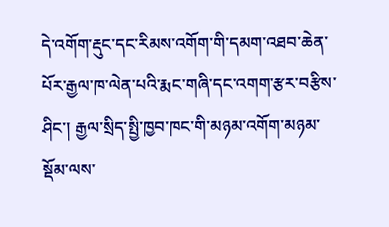དེ་འགོག་རྡུང་དང་རིམས་འགོག་གི་དམག་འཐབ་ཆེན་པོར་རྒྱལ་ཁ་ལེན་པའི་རྨང་གཞི་དང་འགག་རྩར་བརྩིས་ཤིང་། རྒྱལ་སྲིད་སྤྱི་ཁྱབ་ཁང་གི་མཉམ་འགོག་མཉམ་སྡོམ་ལས་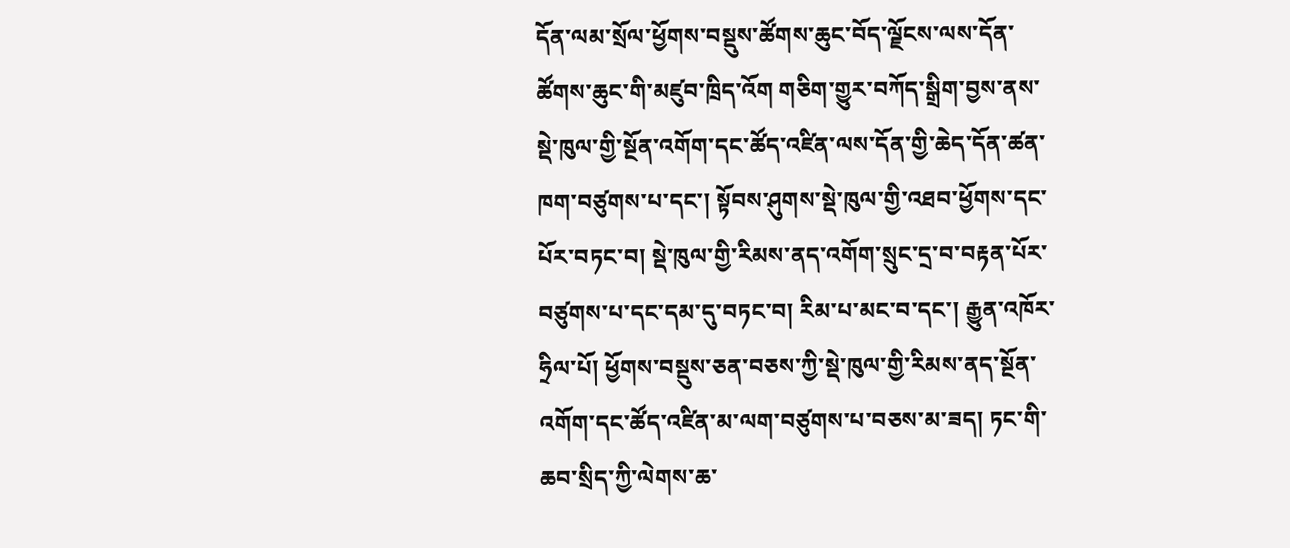དོན་ལམ་སྲོལ་ཕྱོགས་བསྡུས་ཚོགས་ཆུང་བོད་ལྗོངས་ལས་དོན་ཚོགས་ཆུང་གི་མཛུབ་ཁྲིད་འོག གཅིག་གྱུར་བཀོད་སྒྲིག་བྱས་ནས་སྡེ་ཁུལ་གྱི་སྔོན་འགོག་དང་ཚོད་འཛིན་ལས་དོན་གྱི་ཆེད་དོན་ཚན་ཁག་བཙུགས་པ་དང་། སྟོབས་ཤུགས་སྡེ་ཁུལ་གྱི་འཐབ་ཕྱོགས་དང་པོར་བཏང་བ། སྡེ་ཁུལ་གྱི་རིམས་ནད་འགོག་སྲུང་དྲ་བ་བརྟན་པོར་བཙུགས་པ་དང་དམ་དུ་བཏང་བ། རིམ་པ་མང་བ་དང་། རྒྱུན་འཁོར་ཧྲིལ་པོ། ཕྱོགས་བསྡུས་ཅན་བཅས་ཀྱི་སྡེ་ཁུལ་གྱི་རིམས་ནད་སྔོན་འགོག་དང་ཚོད་འཛིན་མ་ལག་བཙུགས་པ་བཅས་མ་ཟད། ཏང་གི་ཆབ་སྲིད་ཀྱི་ལེགས་ཆ་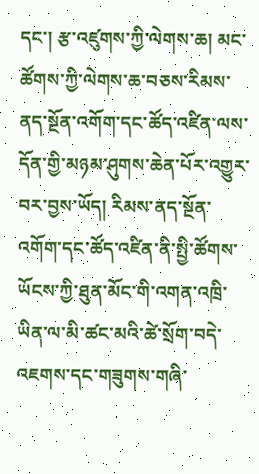དང་། རྩ་འཛུགས་ཀྱི་ལེགས་ཆ། མང་ཚོགས་ཀྱི་ལེགས་ཆ་བཅས་རིམས་ནད་སྔོན་འགོག་དང་ཚོད་འཛིན་ལས་དོན་གྱི་མཉམ་ཤུགས་ཆེན་པོར་འགྱུར་བར་བྱས་ཡོད། རིམས་ནད་སྔོན་འགོག་དང་ཚོད་འཛིན་ནི་སྤྱི་ཚོགས་ཡོངས་ཀྱི་ཐུན་མོང་གི་འགན་འཁྲི་ཡིན་ལ་མི་ཚང་མའི་ཚེ་སྲོག་བདེ་འཇགས་དང་གཟུགས་གཞི་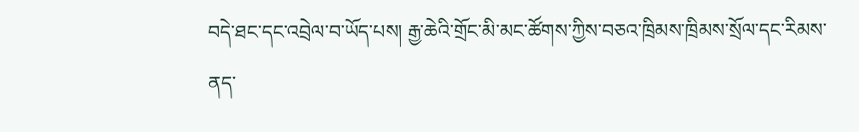བདེ་ཐང་དང་འབྲེལ་བ་ཡོད་པས། རྒྱ་ཆེའི་གྲོང་མི་མང་ཚོགས་ཀྱིས་བཅའ་ཁྲིམས་ཁྲིམས་སྲོལ་དང་རིམས་ནད་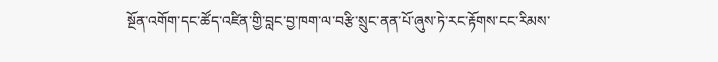སྔོན་འགོག་དང་ཚོད་འཛིན་གྱི་བླང་བྱ་ཁག་ལ་བརྩི་སྲུང་ནན་པོ་ཞུས་ཏེ་རང་རྟོགས་ངང་རིམས་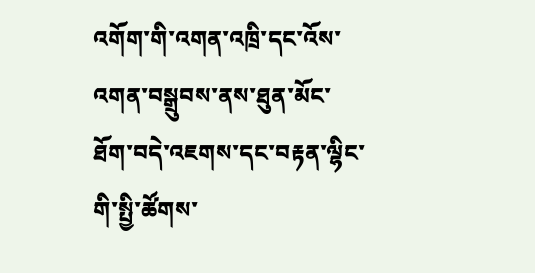འགོག་གི་འགན་འཁྲི་དང་འོས་འགན་བསྒྲུབས་ནས་ཐུན་མོང་ཐོག་བདེ་འཇགས་དང་བརྟན་ལྷིང་གི་སྤྱི་ཚོགས་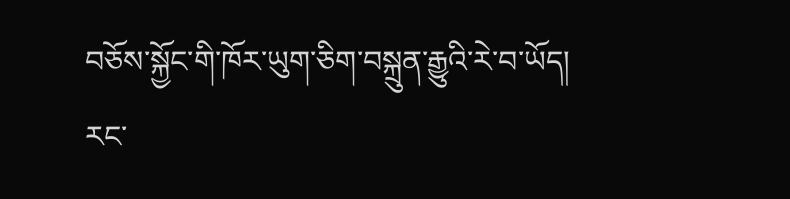བཅོས་སྐྱོང་གི་ཁོར་ཡུག་ཅིག་བསྐྲུན་རྒྱུའི་རེ་བ་ཡོད།
རང་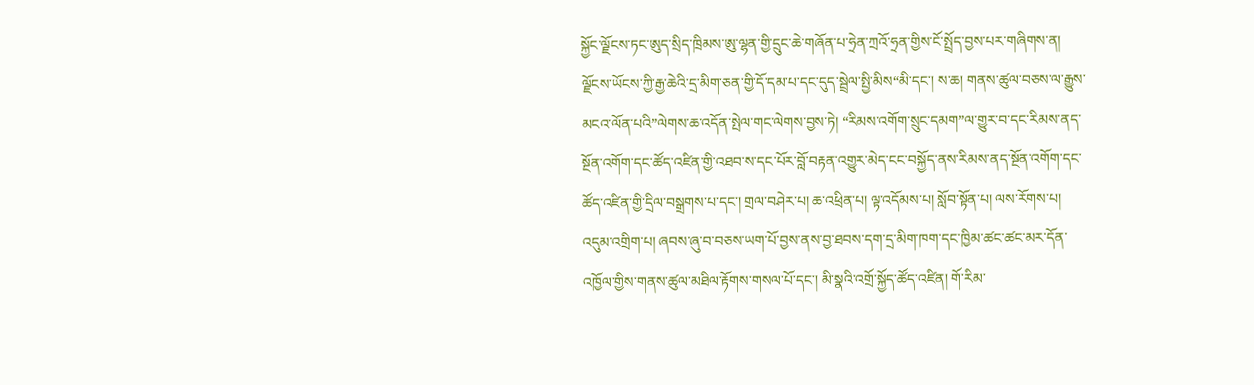སྐྱོང་ལྗོངས་ཏང་ཨུད་སྲིད་ཁྲིམས་ཨུ་ལྷན་གྱི་དྲུང་ཆེ་གཞོན་པ་ཧྲེན་ཀྲའོ་ཧྲན་གྱིས་ངོ་སྤྲོད་བྱས་པར་གཞིགས་ན། ལྗོངས་ཡོངས་ཀྱི་རྒྱ་ཆེའི་དྲ་མིག་ཅན་གྱི་དོ་དམ་པ་དང་དུད་སྦྲེལ་སྤྱི་མིས“མི་དང་། ས་ཆ། གནས་ཚུལ་བཅས་ལ་རྒྱུས་མངའ་ལོན་པའི”ལེགས་ཆ་འདོན་སྤེལ་གང་ལེགས་བྱས་ཏེ། “རིམས་འགོག་སྲུང་དམག”ལ་གྱུར་བ་དང་རིམས་ནད་སྔོན་འགོག་དང་ཚོད་འཛིན་གྱི་འཐབ་ས་དང་པོར་བློ་བརྟན་འགྱུར་མེད་ངང་བསྐྱོད་ནས་རིམས་ནད་སྔོན་འགོག་དང་ཚོད་འཛིན་གྱི་དྲིལ་བསྒྲགས་པ་དང་། གྲལ་བཤེར་པ། ཆ་འཕྲིན་པ། ལྟ་འདོམས་པ། སློབ་སྟོན་པ། ལས་རོགས་པ། འདུམ་འགྲིག་པ། ཞབས་ཞུ་བ་བཅས་ཡག་པོ་བྱས་ནས་བྱ་ཐབས་དག་དྲ་མིག་ཁག་དང་ཁྱིམ་ཚང་ཚང་མར་དོན་འཁྱོལ་གྱིས་གནས་ཚུལ་མཐིལ་རྟོགས་གསལ་པོ་དང་། མི་སྣའི་འགྲོ་སྐྱོད་ཚོད་འཛིན། གོ་རིམ་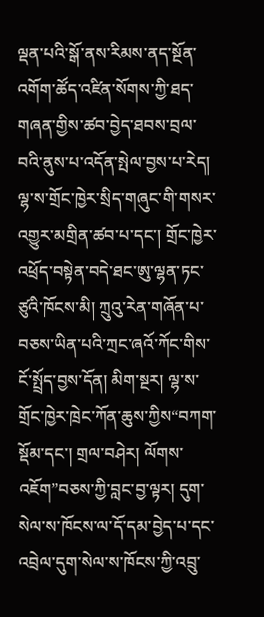ལྡན་པའི་སྒོ་ནས་རིམས་ནད་སྔོན་འགོག་ཚོད་འཛིན་སོགས་ཀྱི་ཐད་གཞན་གྱིས་ཚབ་བྱེད་ཐབས་བྲལ་བའི་ནུས་པ་འདོན་སྤེལ་བྱས་པ་རེད།
ལྷ་ས་གྲོང་ཁྱེར་སྲིད་གཞུང་གི་གསར་འགྱུར་མགྲིན་ཚབ་པ་དང་། གྲོང་ཁྱེར་འཕྲོད་བསྟེན་བདེ་ཐང་ཨུ་ལྷན་ཏང་ཙུའི་ཁོངས་མི། ཀྲུའུ་རེན་གཞོན་པ་བཅས་ཡིན་པའི་ཀྲང་ཞའོ་ཀོང་གིས་ངོ་སྤྲོད་བྱས་དོན། མིག་སྔར། ལྷ་ས་གྲོང་ཁྱེར་ཁྲེང་ཀོན་ཆུས་ཀྱིས“བཀག་སྡོམ་དང་། གྲལ་བཤེར། ལོགས་འཇོག”བཅས་ཀྱི་བླང་བྱ་ལྟར། དུག་སེལ་ས་ཁོངས་ལ་དོ་དམ་བྱེད་པ་དང་འབྲེལ་དུག་སེལ་ས་ཁོངས་ཀྱི་འབྲུ་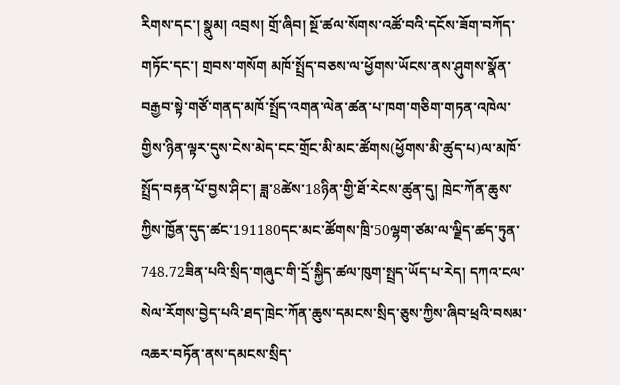རིགས་དང་། སྣུམ། འབྲས། གྲོ་ཞིབ། སྔོ་ཚལ་སོགས་འཚོ་བའི་དངོས་ཟོག་བཀོད་གཏོང་དང་། གྲབས་གསོག མཁོ་སྤྲོད་བཅས་ལ་ཕྱོགས་ཡོངས་ནས་ཤུགས་སྣོན་བརྒྱབ་སྟེ་གཙོ་གནད་མཁོ་སྤྲོད་འགན་ལེན་ཚན་པ་ཁག་གཅིག་གཏན་འཁེལ་གྱིས་ཉིན་ལྟར་དུས་ངེས་མེད་ངང་གྲོང་མི་མང་ཚོགས(ཕྱོགས་མི་ཚུད་པ)ལ་མཁོ་སྤྲོད་བརྟན་པོ་བྱས་ཤིང་། ཟླ་8ཚེས་18ཉིན་གྱི་ཐོ་རེངས་ཚུན་དུ། ཁྲེང་ཀོན་ཆུས་ཀྱིས་ཁྱོན་དུད་ཚང་191180དང་མང་ཚོགས་ཁྲི་50ལྷག་ཙམ་ལ་ལྗིད་ཚད་ཏུན་748.72ཟིན་པའི་སྲིད་གཞུང་གི་དྲོ་སྐྱིད་ཚལ་ཁུག་སྤྲད་ཡོད་པ་རེད། དཀའ་ངལ་སེལ་རོགས་བྱེད་པའི་ཐད་ཁྲེང་ཀོན་ཆུས་དམངས་སྲིད་ཅུས་ཀྱིས་ཞིབ་ཕྲའི་བསམ་འཆར་བཏོན་ནས་དམངས་སྲིད་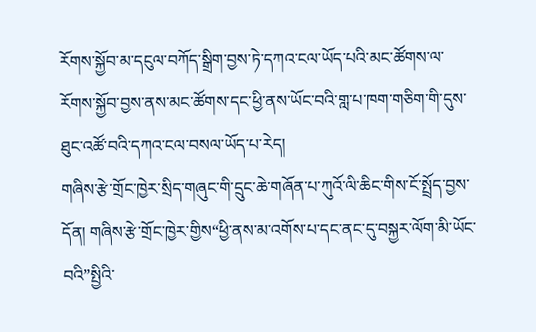རོགས་སྐྱོབ་མ་དངུལ་བཀོད་སྒྲིག་བྱས་ཏེ་དཀའ་ངལ་ཡོད་པའི་མང་ཚོགས་ལ་རོགས་སྐྱོབ་བྱས་ནས་མང་ཚོགས་དང་ཕྱི་ནས་ཡོང་བའི་གླ་པ་ཁག་གཅིག་གི་དུས་ཐུང་འཚོ་བའི་དཀའ་ངལ་བསལ་ཡོད་པ་རེད།
གཞིས་རྩེ་གྲོང་ཁྱེར་སྲིད་གཞུང་གི་དྲུང་ཆེ་གཞོན་པ་ཀུའོ་ལི་ཆིང་གིས་ངོ་སྤྲོད་བྱས་དོན། གཞིས་རྩེ་གྲོང་ཁྱེར་གྱིས“ཕྱི་ནས་མ་འགོས་པ་དང་ནང་དུ་བསྐྱར་ལོག་མི་ཡོང་བའི”སྤྱིའི་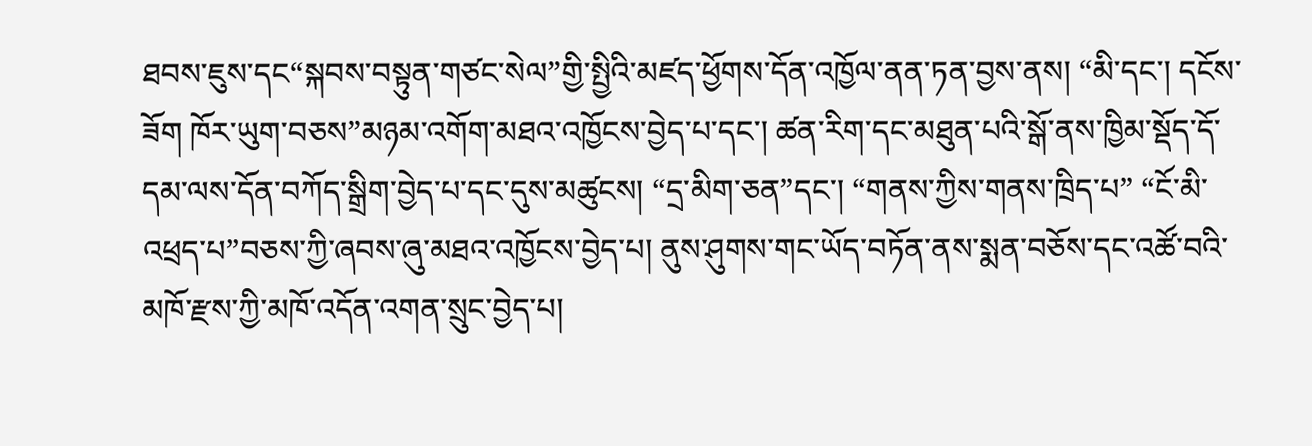ཐབས་ཇུས་དང“སྐབས་བསྟུན་གཙང་སེལ”གྱི་སྤྱིའི་མཛད་ཕྱོགས་དོན་འཁྱོལ་ནན་ཏན་བྱས་ནས། “མི་དང་། དངོས་ཟོག ཁོར་ཡུག་བཅས”མཉམ་འགོག་མཐའ་འཁྱོངས་བྱེད་པ་དང་། ཚན་རིག་དང་མཐུན་པའི་སྒོ་ནས་ཁྱིམ་སྡོད་དོ་དམ་ལས་དོན་བཀོད་སྒྲིག་བྱེད་པ་དང་དུས་མཚུངས། “དྲ་མིག་ཅན”དང་། “གནས་ཀྱིས་གནས་ཁྲིད་པ” “ངོ་མི་འཕྲད་པ”བཅས་ཀྱི་ཞབས་ཞུ་མཐའ་འཁྱོངས་བྱེད་པ། ནུས་ཤུགས་གང་ཡོད་བཏོན་ནས་སྨན་བཅོས་དང་འཚོ་བའི་མཁོ་རྫས་ཀྱི་མཁོ་འདོན་འགན་སྲུང་བྱེད་པ།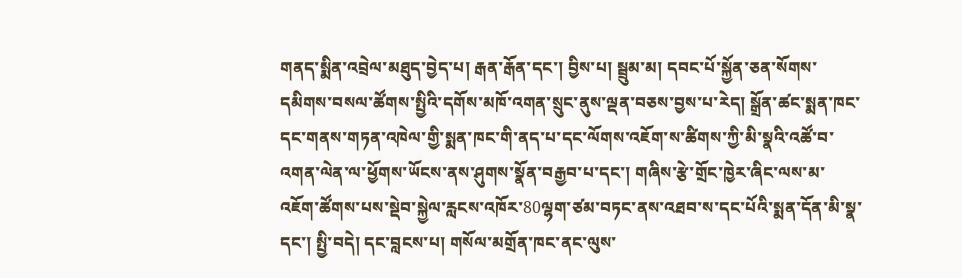གནད་སྨིན་འབྲེལ་མཐུད་བྱེད་པ། རྒན་རྒོན་དང་། བྱིས་པ། སྦྲུམ་མ། དབང་པོ་སྐྱོན་ཅན་སོགས་དམིགས་བསལ་ཚོགས་སྤྱིའི་དགོས་མཁོ་འགན་སྲུང་ནུས་ལྡན་བཅས་བྱས་པ་རེད། སྒྲོན་ཚང་སྨན་ཁང་དང་གནས་གཏན་འཁེལ་གྱི་སྨན་ཁང་གི་ནད་པ་དང་ལོགས་འཇོག་ས་ཚིགས་ཀྱི་མི་སྣའི་འཚོ་བ་འགན་ལེན་ལ་ཕྱོགས་ཡོངས་ནས་ཤུགས་སྣོན་བརྒྱབ་པ་དང་། གཞིས་རྩེ་གྲོང་ཁྱེར་ཞིང་ལས་མ་འཇོག་ཚོགས་པས་སྡེབ་སྐྱེལ་རླངས་འཁོར་80ལྷག་ཙམ་བཏང་ནས་འཐབ་ས་དང་པོའི་སྨན་དོན་མི་སྣ་དང་། སྤྱི་བདེ། དང་བླངས་པ། གསོལ་མགྲོན་ཁང་ནང་ལུས་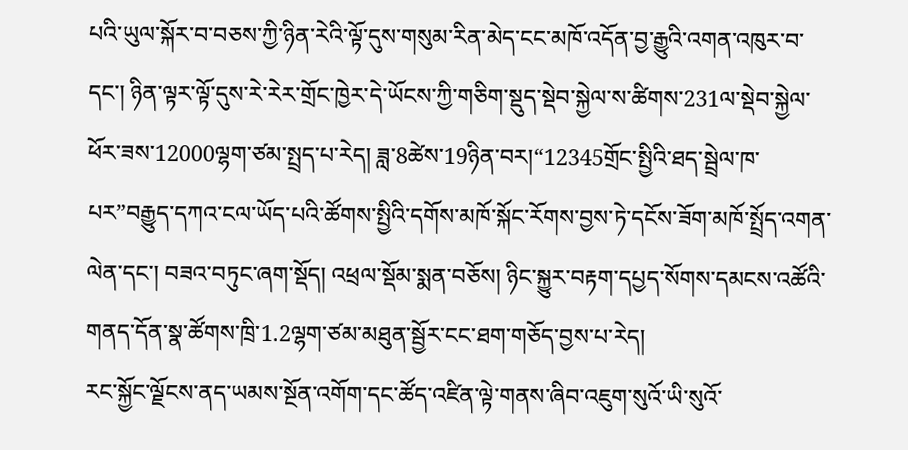པའི་ཡུལ་སྐོར་བ་བཅས་ཀྱི་ཉིན་རེའི་ལྟོ་དུས་གསུམ་རིན་མེད་ངང་མཁོ་འདོན་བྱ་རྒྱུའི་འགན་འཁུར་བ་དང་། ཉིན་ལྟར་ལྟོ་དུས་རེ་རེར་གྲོང་ཁྱེར་དེ་ཡོངས་ཀྱི་གཅིག་སྡུད་སྡེབ་སྐྱེལ་ས་ཚིགས་231ལ་སྡེབ་སྐྱེལ་ཕོར་ཟས་12000ལྷག་ཙམ་སྤྲད་པ་རེད། ཟླ་8ཚེས་19ཉིན་བར།“12345གྲོང་སྤྱིའི་ཐད་སྦྲེལ་ཁ་པར”བརྒྱུད་དཀའ་ངལ་ཡོད་པའི་ཚོགས་སྤྱིའི་དགོས་མཁོ་སྐོང་རོགས་བྱས་ཏེ་དངོས་ཟོག་མཁོ་སྤྲོད་འགན་ལེན་དང་། བཟའ་བཏུང་ཞག་སྡོད། འཕྲལ་སྡོམ་སྨན་བཅོས། ཉིང་སྐྱུར་བརྟག་དཔྱད་སོགས་དམངས་འཚོའི་གནད་དོན་སྣ་ཚོགས་ཁྲི་1.2ལྷག་ཙམ་མཐུན་སྦྱོར་ངང་ཐག་གཅོད་བྱས་པ་རེད།
རང་སྐྱོང་ལྗོངས་ནད་ཡམས་སྔོན་འགོག་དང་ཚོད་འཛིན་ལྟེ་གནས་ཞིབ་འཇུག་སུའོ་ཡི་སུའོ་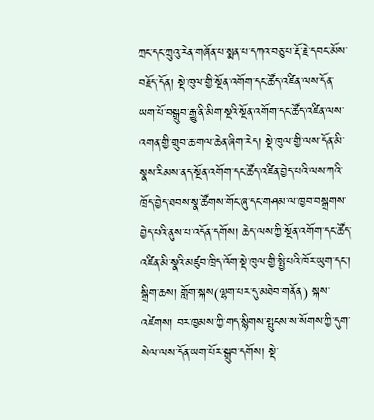ཀྲང་དང་ཀྲུའུ་རེན་གཞོན་པ་སྨན་པ་དཀའ་བཅུ་པ་རྡོ་རྗེ་དབང་མོས་བརྗོད་དོན། སྡེ་ཁུལ་གྱི་སྔོན་འགོག་དང་ཚོད་འཛིན་ལས་དོན་ཡག་པོ་བསྒྲུབ་རྒྱུ་ནི་མིག་སྔའི་སྔོན་འགོག་དང་ཚོད་འཛིན་ལས་འགན་གྱི་གྲུབ་ཆ་གལ་ཆེན་ཞིག་རེད། སྡེ་ཁུལ་གྱི་ལས་དོན་མི་སྣས་རིམས་ནད་སྔོན་འགོག་དང་ཚོད་འཛིན་བྱེད་པའི་ལས་ཀའི་ཁྲོད་བྱེད་ཐབས་སྣ་ཚོགས་གོང་ཞུ་དང་གཤམ་ལ་ཁྱབ་བསྒྲགས་བྱེད་པའི་ནུས་པ་འདོན་དགོས། ཆེད་ལས་ཀྱི་སྔོན་འགོག་དང་ཚོད་འཛིན་མི་སྣའི་མཛུབ་ཁྲིད་འོག་སྡེ་ཁུལ་གྱི་སྤྱི་པའི་ཁོར་ཡུག་དང་། སྒྲིག་ཆས། གློག་སྐས(ལྷག་པར་དུ་མཐེབ་གནོན) སྐས་འཛེགས། བར་ཁྱམས་ཀྱི་གད་སྙིགས་སྤུངས་ས་སོགས་ཀྱི་དུག་སེལ་ལས་དོན་ཡག་པོར་སྒྲུབ་དགོས། སྡེ་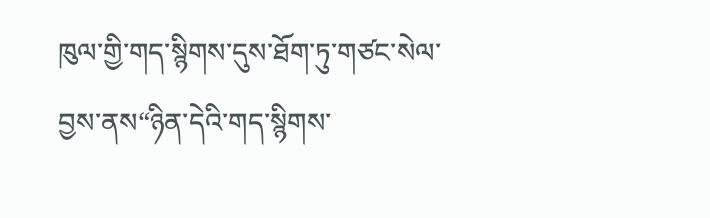ཁུལ་གྱི་གད་སྙིགས་དུས་ཐོག་ཏུ་གཙང་སེལ་བྱས་ནས“ཉིན་དེའི་གད་སྙིགས་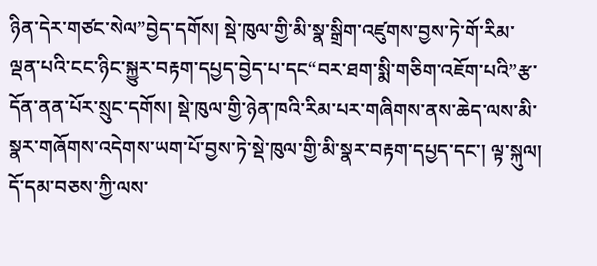ཉིན་དེར་གཙང་སེལ”བྱེད་དགོས། སྡེ་ཁུལ་གྱི་མི་སྣ་སྒྲིག་འཛུགས་བྱས་ཏེ་གོ་རིམ་ལྡན་པའི་ངང་ཉིང་སྐྱུར་བརྟག་དཔྱད་བྱེད་པ་དང“བར་ཐག་སྨི་གཅིག་འཇོག་པའི”རྩ་དོན་ནན་པོར་སྲུང་དགོས། སྡེ་ཁུལ་གྱི་ཉེན་ཁའི་རིམ་པར་གཞིགས་ནས་ཆེད་ལས་མི་སྣར་གཞོགས་འདེགས་ཡག་པོ་བྱས་ཏེ་སྡེ་ཁུལ་གྱི་མི་སྣར་བརྟག་དཔྱད་དང་། ལྟ་སྐུལ། དོ་དམ་བཅས་ཀྱི་ལས་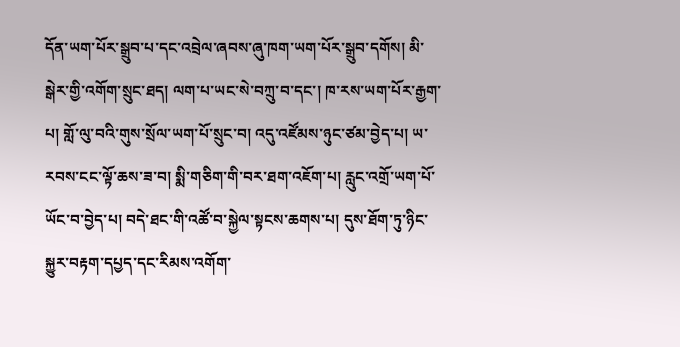དོན་ཡག་པོར་སྒྲུབ་པ་དང་འབྲེལ་ཞབས་ཞུ་ཁག་ཡག་པོར་སྒྲུབ་དགོས། མི་སྒེར་གྱི་འགོག་སྲུང་ཐད། ལག་པ་ཡང་སེ་བཀྲུ་བ་དང་། ཁ་རས་ཡག་པོར་རྒྱག་པ། གློ་ལུ་བའི་གུས་སྲོལ་ཡག་པོ་སྲུང་བ། འདུ་འཛོམས་ཉུང་ཙམ་བྱེད་པ། ཡ་རབས་ངང་ལྟོ་ཆས་ཟ་བ། སྨི་གཅིག་གི་བར་ཐག་འཇོག་པ། རླུང་འགྲོ་ཡག་པོ་ཡོང་བ་བྱེད་པ། བདེ་ཐང་གི་འཚོ་བ་སྐྱེལ་སྟངས་ཆགས་པ། དུས་ཐོག་ཏུ་ཉིང་སྐྱུར་བརྟག་དཔྱད་དང་རིམས་འགོག་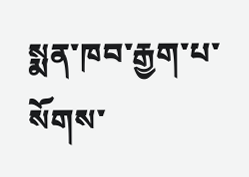སྨན་ཁབ་རྒྱག་པ་སོགས་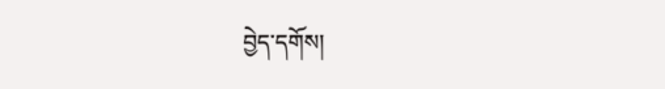བྱེད་དགོས།